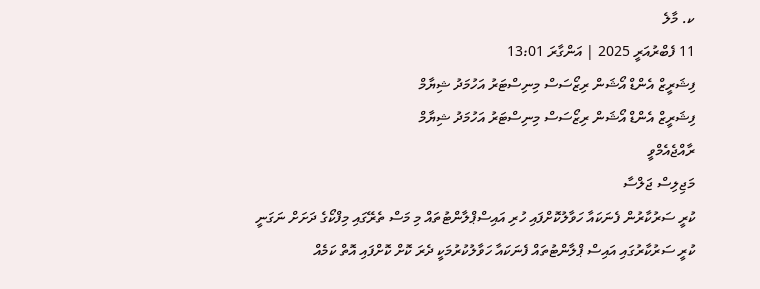ކ. މާލެ
11 ފެބްރުއަރީ 2025 | އަންގާރަ 13:01
ފިޝަރީޒް އެންޑް އޯޝަން ރިޒޯސަސް މިނިސްޓަރު އަހުމަދު ޝިޔާމް
ފިޝަރީޒް އެންޑް އޯޝަން ރިޒޯސަސް މިނިސްޓަރު އަހުމަދު ޝިޔާމް
ރާއްޖެއެމްވީ
މަޖިލިސް ޖަލްސާ
ކުރީ ސަރުކާރުން ފެނަކައާ ހަވާލުކޮށްފައި ހުރި އައިސްޕްލާންޓުތައް މި މަސް ތެރޭގައި މިފްކޯގެ ދަށަށް ނަގަނީ
ކުރީ ސަރުކާރުގައި އައިސް ޕްލާންޓުތައް ފެނަކައާ ހަވާލުކުރުމަކީ ދެރަ ކޮށް ކޮށްފައި އޮތް ކަމެއް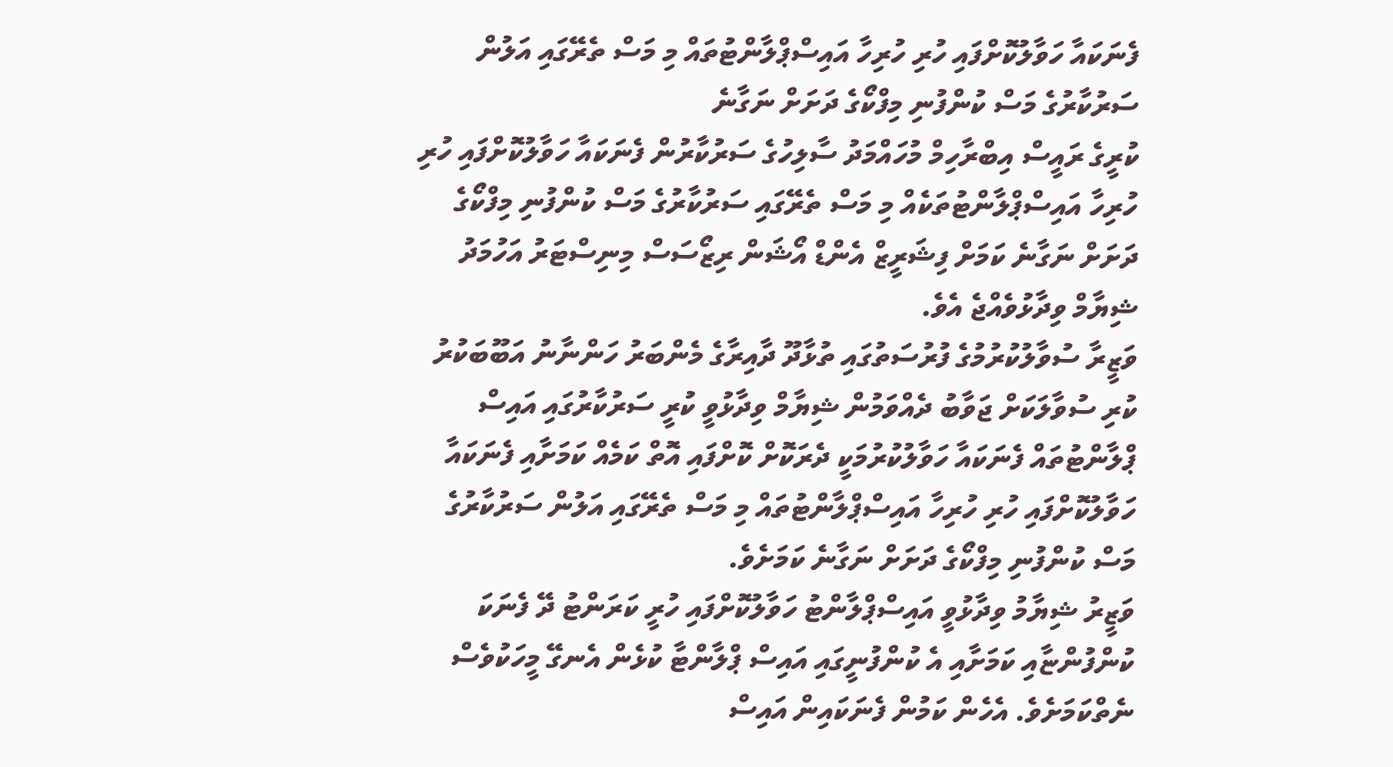ފެނަކައާ ހަވާލުކޮށްފައި ހުރި ހުރިހާ އައިސްޕްލާންޓުތައް މި މަސް ތެރޭގައި އަލުން ސަރުކާރުގެ މަސް ކުންފުނި މިފްކޯގެ ދަށަށް ނަގާނެ
ކުރީގެ ރައީސް އިބްރާހިމް މުހައްމަދު ސާލިހުގެ ސަރުކާރުން ފެނަކައާ ހަވާލުކޮށްފައި ހުރި ހުރިހާ އައިސްޕްލާންޓުތަކެއް މި މަސް ތެރޭގައި ސަރުކާރުގެ މަސް ކުންފުނި މިފްކޯގެ ދަށަށް ނަގާނެ ކަމަށް ފިޝަރީޒް އެންޑް އޯޝަން ރިޒޯސަސް މިނިސްޓަރު އަހުމަދު ޝިޔާމް ވިދާޅުވެއްޖެ އެވެ.
ވަޒީރާ ސުވާލުކުރުމުގެ ފުރުސަތުގައި ތުޅާދޫ ދާއިރާގެ މެންބަރު ހަންނާނު އަބޫބަކުރު ކުރި ސުވާލަކަށް ޖަވާބު ދެއްވަމުން ޝިޔާމް ވިދާޅުވީ ކުރީ ސަރުކާރުގައި އައިސް ޕްލާންޓުތައް ފެނަކައާ ހަވާލުކުރުމަކީ ދެރަކޮށް ކޮށްފައި އޮތް ކަމެއް ކަމަށާއި ފެނަކައާ ހަވާލުކޮށްފައި ހުރި ހުރިހާ އައިސްޕްލާންޓުތައް މި މަސް ތެރޭގައި އަލުން ސަރުކާރުގެ މަސް ކުންފުނި މިފްކޯގެ ދަށަށް ނަގާނެ ކަމަށެވެ.
ވަޒީރު ޝިޔާމު ވިދާޅުވީ އައިސްޕްލާންޓު ހަވާލުކޮށްފައި ހުރީ ކަރަންޓު ދޭ ފެނަކަ ކުންފުންޏާއި ކަމަށާއި އެ ކުންފުނީގައި އައިސް ޕްލާންޓާ ކުޅެން އެނގޭ މީހަކުވެސް ނެތްކަމަށެވެ. އެހެން ކަމުން ފެނަކައިން އައިސް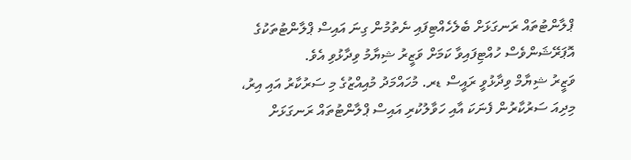ޕްލާންޓުތައް ރަނގަޅަށް ބެލެހެއްޓިފައި ނެތުމުން ގިނަ އައިސް ޕްލާންޓުތަކުގެ އޮޕަރޭޝަންވެސް ހުއްޓިފައިވާ ކަމަށް ވަޒީރު ޝިޔާމު ވިދާޅުވި އެވެ.
ވަޒީރު ޝިޔާމް ވިދާޅުވީ ރައީސް ޑރ. މުހައްމަދު މުއިއްޒުގެ މި ސަރުކާރު އައި އިރު، މިދިއަ ސަރުކާރުން ފެނަކަ އާއި ހަވާލުކުރި އައިސް ޕްލާންޓުތައް ރަނގަޅަށް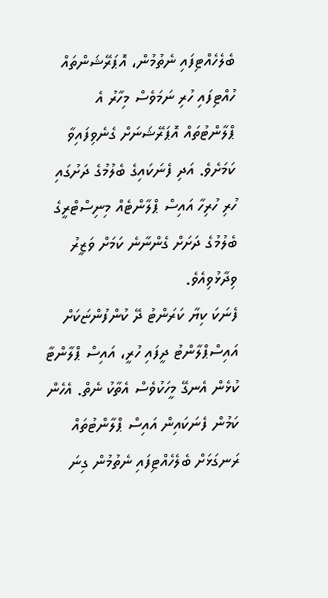ބެލެހެއްޓިފައި ނެތުމުން، އޮޕަރޭޝަންތައް ހުއްޓިފައި ހުރި ނަމަވެސް މިހާރު އެ ޕްލާންޓުތައް އޮޕަރޭޝަނަށް ގެނެވިފައިވާ ކަމަށެވެ. އަދި ފެނަކައިގެ ބެލުމުގެ ދަށުގައި ހުރި ހުރިހާ އައިސް ޕްލާންޓެއް މިނިސްޓްރީގެ ބެލުމުގެ ދަށަށް ގެންނާނެ ކަމަށް ވަޒީރު ވިދާޅުވިއެވެ.
ފެނަކަ ކިޔާ ކަރަންޓު ދޭ ކުންފުންޏަކަށް އައިސްޕްލާންޓު ދީފައި ހުރީ، އައިސް ޕްލާންޓާ ކުޅެން އެނގޭ މީހަކުވެސް އެތާކު ނެތް. އެހެން ކަމުން ފެނަކައިން އައިސް ޕްލާންޓުތައް ރަނގަޅަށް ބެލެހެއްޓިފައި ނެތުމުން ގިނަ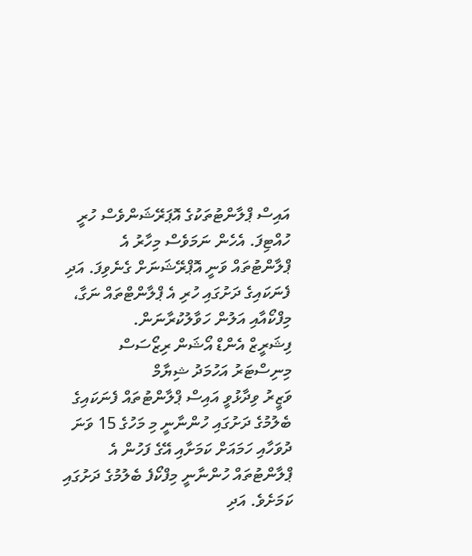އައިސް ޕްލާންޓުތަކުގެ އޮޕަރޭޝަންވެސް ހުރީ ހުއްޓިފަ. އެހެން ނަމަވެސް މިހާރު އެ ޕްލާންޓުތައް ވަނީ އޮޕްރޭޝަނަށް ގެނެވިފަ. އަދި ފެނަކައިގެ ދަށުގައި ހުރި އެ ޕްލާންޓްތައް ނަގާ، މިފްކޯއާއި އަލުން ހަވާލުކުރާނަން.
ފިޝަރީޒް އެންޑް އޯޝަން ރިޒޯސަސް މިނިސްޓަރު އަހުމަދު ޝިޔާމް
ވަޒީރު ވިދާޅުވީ އައިސް ޕްލާންޓުތައް ފެނަކައިގެ ބެލުމުގެ ދަށުގައި ހުންނާނީ މި މަހުގެ 15 ވަނަ ދުވަހާއި ހަމައަށް ކަމަށާއި އޭގެ ފަހުން އެ ޕްލާންޓުތައް ހުންނާނީ މިފްކޯފެ ބެލުމުގެ ދަށުގައި ކަމަށެވެ. އަދި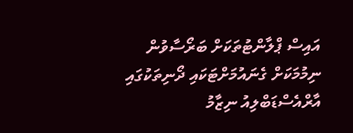އައިސް ޕްލާންޓުތަކަށް ބަރޯސާވުން ނިމުމަކަށް ގެނައުމަށްޓަކައި ދޯނިތަކުގައި އާރްއެސްޑަބްލިއު ނިޒާމު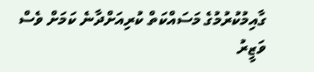ގާއިމުކުރުމުގެ މަސައްކަތް ކުރިއަށްދާނެ ކަމަށް ވެސް ވަޒީރު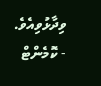ވިދާޅުވިއެވެ.
- ކޮމެންޓް